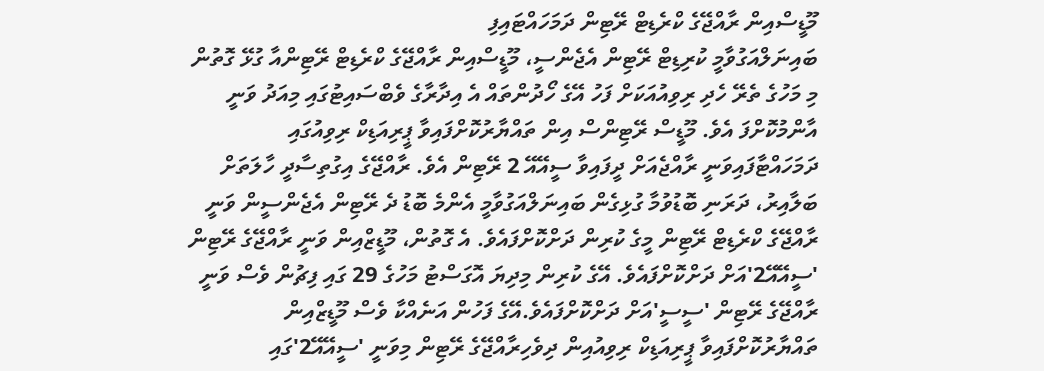މޫޑީސްއިން ރާއްޖޭގެ ކްރެޑިޓް ރޭޓިން ދަމަހައްޓައިފި
ބައިނަލްއަގުވާމީ ކުރިޑިޓް ރޭޓިން އެޖެންސީ، މޫޑީސްއިން ރާއްޖޭގެ ކްރެޑިޓް ރޭޓިންއާ ގުޅޭ ގޮތުން މި މަހުގެ ތެރޭ ހެދި ރިވިއުއަކަށް ފަހު އޭގެ ހޯދުންތައް އެ އިދާރާގެ ވެބްސައިޓުގައި މިއަދު ވަނީ އާންމުކޮށްފަ އެވެ. މޫޑީސް ރޭޓިންސް އިން ތައްޔާރުކޮށްފައިވާ ޕީރިއަޑިކް ރިވިއުގައި ދަމަހައްޓާފައިވަނީ ރާއްޖެއަށް ދީފައިވާ ސީއޭއޭ 2 ރޭޓިން އެވެ. ރާއްޖޭގެ އިގުތިސާދީ ހާލަތަށް ބަލާއިރު، ދަރަނި ބޮޑުވުމާ ގުޅިގެން ބައިނަލްއަގުވާމީ އެންމެ ބޮޑު ދެ ރޭޓިން އެޖެންސީން ވަނީ ރާއްޖޭގެ ކްރެޑިޓް ރޭޓިން މީގެ ކުރިން ދަށްކޮށްފައެވެ. އެ ގޮތުން، މޫޑީޒްއިން ވަނީ ރާއްޖޭގެ ރޭޓިން 'ސީއޭއޭ2'އަށް ދަށްކޮށްފައެވެ. އޭގެ ކުރިން މިދިޔަ އޮގަސްޓު މަހުގެ 29 ގައި ފިޗުން ވެސް ވަނީ ރާއްޖޭގެ ރޭޓިން 'ސީސީ'އަށް ދަށްކޮށްފައެވެ.އޭގެ ފަހުން އަނެއްކާ ވެސް މޫޑީޒްއިން ތައްޔާރުކޮށްފައިވާ ޕީރިއަޑިކް ރިވިއުއިން ދިވެހިރާއްޖޭގެ ރޭޓިން މިވަނީ 'ސީއޭއޭ2'ގައި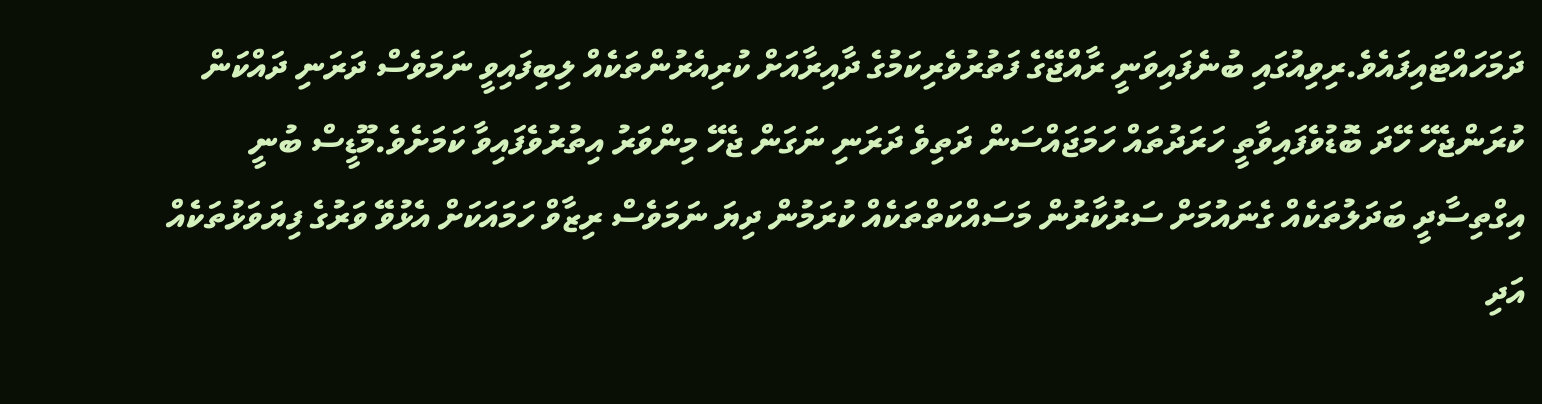ދަމަހައްޓައިފައެވެ.ރިވިއުގައި ބުނެފައިވަނީ ރާއްޖޭގެ ފަތުރުވެރިކަމުގެ ދާއިރާއަށް ކުރިއެރުންތަކެއް ލިބިފައިވީ ނަމަވެސް ދަރަނި ދައްކަން ކުރަންޖެހޭ ހޭދަ ބޮޑުވެފައިވާތީ ހަރަދުތައް ހަމަޖައްސަން ދަތިވެ ދަރަނި ނަގަން ޖެހޭ މިންވަރު އިތުރުވެފައިވާ ކަމަށެވެ.މޫޑީސް ބުނީ އިގްތިސާދީ ބަދަލުތަކެއް ގެނައުމަށް ސަރުކާރުން މަސައްކަތްތަކެއް ކުރަމުން ދިޔަ ނަމަވެސް ރިޒާވް ހަމައަކަށް އެޅުވޭ ވަރުގެ ފިޔަވަޅުތަކެއް އަދި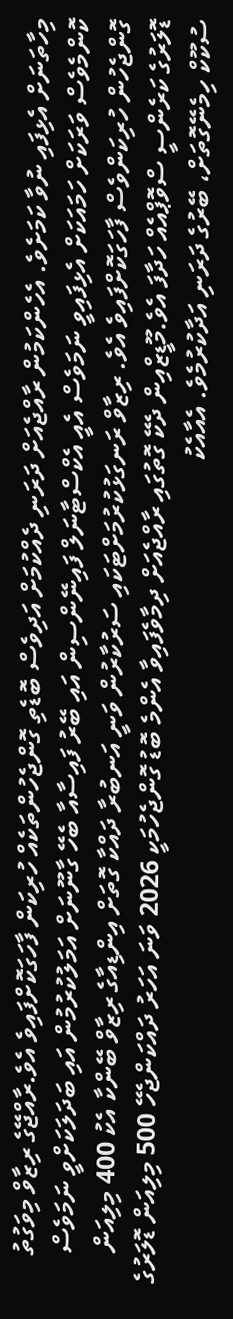މިހާތަނަށް އެޅިފައި ނުވާ ކަމަށެވެ. އެހެންކަމުން ރާއްޖެއަށް ދަރަނި ދެއްކުމަށް އަދިވެސް ބޮޑެތި ގޮންޖެހުންތަކެއް ހުރިކަން ފާހަގަކޮށްފައިވެ އެވެ.ރާއްޖޭގެ ރިޒާވް މިވަގުތު ކޮންމެވެސް ވަރަކަށް ހަމައަކަށް އެޅިފައިވީ ނަމަވެސް އެއީ އެކްސްޓާނަލް ފައިނޭންސިން އައި ބޭރު ފައިސާއާ ބެހޭ ގާނޫނަށް އަމަލުކުރުމުން އައި ބަދަލަކަށްވީ ނަމަވެސް ގޮންޖެހުން ހުރިކަންވެސް ފާހަގަކޮށްފައިވެ އެވެ. ރިޒާވް ރަނގަޅުކުރުމަށްޓަކައި ސަރުކާރުން ވަނީ އަނބުރާ ދައްކާ ގޮތަށް އިންޑިއާގެ ރިޒާވް ބޭންކާ އެކު 400 މިލިއަން ޑޮލަރުގެ ކަރެންސީ ސްވޮޕްއެއް ހަދާފަ އެވެ.މޫޑީޒްއިން ދެކޭ ގޮތުގައި ރާއްޖެއަށް ދިމާވެފައިވާ އެންމެ ބޮޑު ގޮންޖެހުމަކީ 2026 ވަނަ އަހަރު ދައްކަންޖެހޭ 500 މިލިއަން ޑޮލަރުގެ ސުކޫކް ހިމެނޭގޮތަށް، ބޭރުގެ ދަރަނި އަދާކުރުމެވެ. އެއާއެކު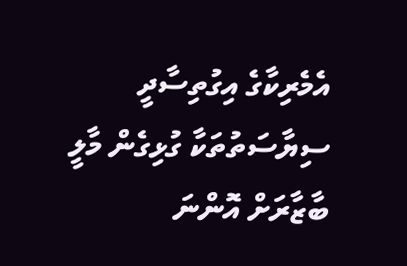އެމެރިކާގެ އިގުތިސާދީ ސިޔާސަތުތަކާ ގުޅިގެން މާލީ ބާޒާރަށް އޮންނަ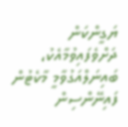ޔަގީންކަން ދަށްވެފައިވުމާއެކު، ބައިނަލްއަގުވާމީ މާކެޓުން ފައިނޭންސިން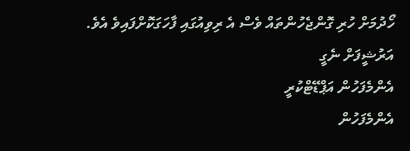ހޯދުމަށް ހުރި ގޮންޖެހުންތައް ވެސް އެ ރިވިއުގައި ފާހަގަކޮށްފައިވެ އެވެ.
އަރުޝީފަށް ނެގީ
އެންމެފަހުން އަޕްޑޭޓްކުރީ
އެންމެފަހުން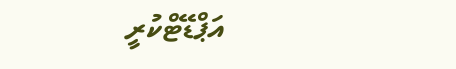އަޕްޑޭޓްކުރީ